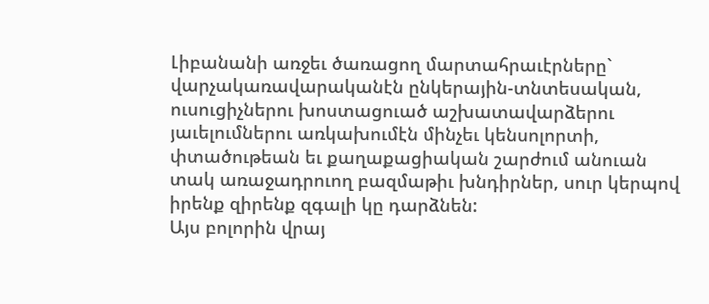Լիբանանի առջեւ ծառացող մարտահրաւէրները` վարչակառավարականէն ընկերային-տնտեսական, ուսուցիչներու խոստացուած աշխատավարձերու յաւելումներու առկախումէն մինչեւ կենսոլորտի, փտածութեան եւ քաղաքացիական շարժում անուան տակ առաջադրուող բազմաթիւ խնդիրներ, սուր կերպով իրենք զիրենք զգալի կը դարձնեն:
Այս բոլորին վրայ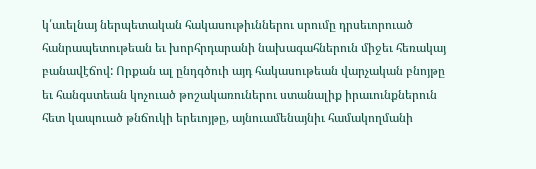կ՛աւելնայ ներպետական հակասութիւններու սրումը դրսեւորուած հանրապետութեան եւ խորհրդարանի նախագահներուն միջեւ հեռակայ բանավէճով: Որքան ալ ընդգծուի այդ հակասութեան վարչական բնոյթը եւ հանգստեան կոչուած թոշակառուներու ստանալիք իրաւունքներուն հետ կապուած թնճուկի երեւոյթը, այնուամենայնիւ համակողմանի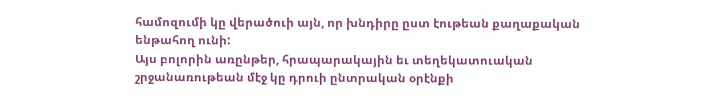համոզումի կը վերածուի այն, որ խնդիրը ըստ էութեան քաղաքական ենթահող ունի:
Այս բոլորին առընթեր, հրապարակային եւ տեղեկատուական շրջանառութեան մէջ կը դրուի ընտրական օրէնքի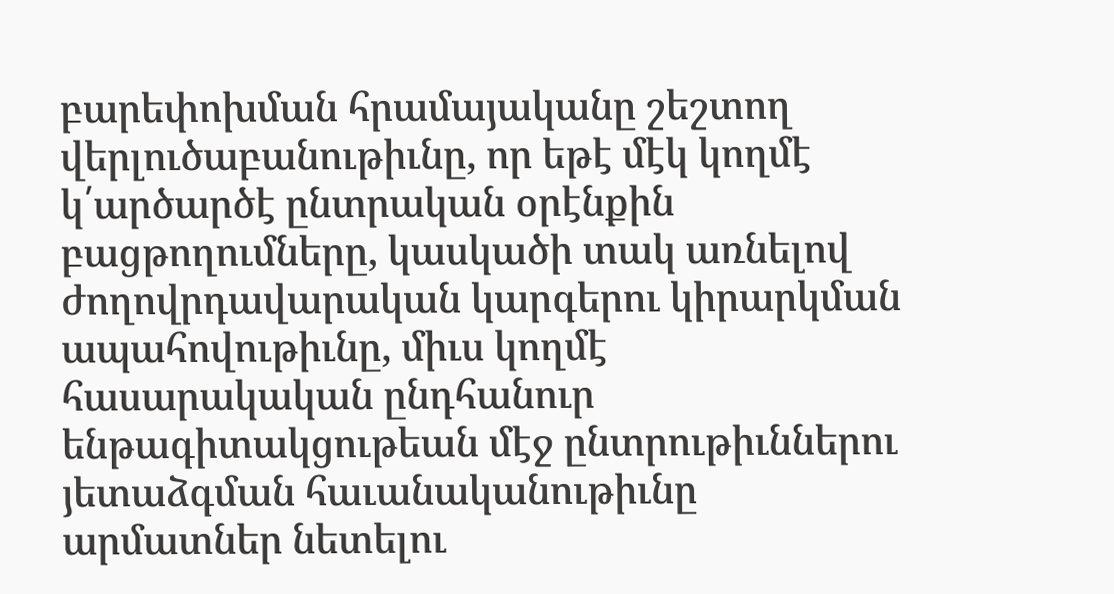բարեփոխման հրամայականը շեշտող վերլուծաբանութիւնը, որ եթէ մէկ կողմէ կ՛արծարծէ ընտրական օրէնքին բացթողումները, կասկածի տակ առնելով ժողովրդավարական կարգերու կիրարկման ապահովութիւնը, միւս կողմէ հասարակական ընդհանուր ենթագիտակցութեան մէջ ընտրութիւններու յետաձգման հաւանականութիւնը արմատներ նետելու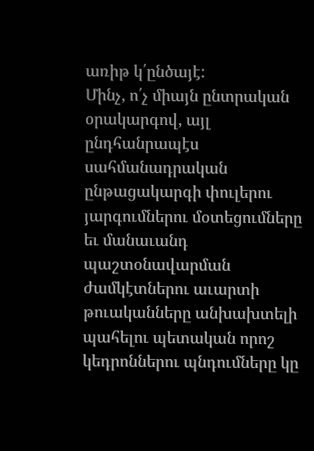առիթ կ՛ընծայէ:
Մինչ, ո՛չ միայն ընտրական օրակարգով, այլ ընդհանրապէս սահմանադրական ընթացակարգի փուլերու յարգումներու մօտեցումները եւ մանաւանդ պաշտօնավարման ժամկէտներու աւարտի թուականները անխախտելի պահելու պետական որոշ կեդրոններու պնդումները կը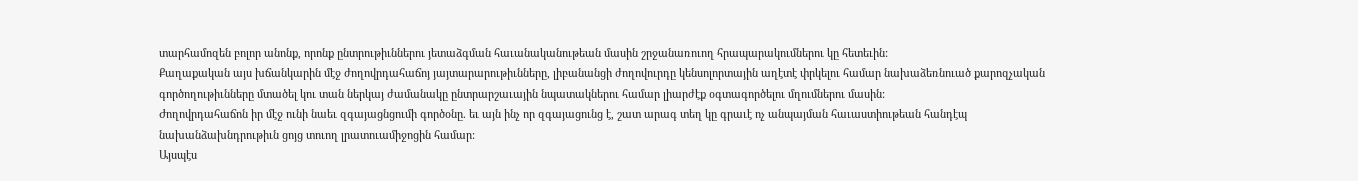տարհամոզեն բոլոր անոնք, որոնք ընտրութիւններու յետաձգման հաւանականութեան մասին շրջանառուող հրապարակումներու կը հետեւին:
Քաղաքական այս խճանկարին մէջ ժողովրդահաճոյ յայտարարութիւնները, լիբանանցի ժողովուրդը կենսոլորտային աղէտէ փրկելու համար նախաձեռնուած քարոզչական գործողութիւնները մտածել կու տան ներկայ ժամանակը ընտրարշաւային նպատակներու համար լիարժէք օգտագործելու մղումներու մասին:
Ժողովրդահաճոն իր մէջ ունի նաեւ զգայացնցումի գործօնը. եւ այն ինչ որ զգայացունց է, շատ արագ տեղ կը գրաւէ ոչ անպայման հաւաստիութեան հանդէպ նախանձախնդրութիւն ցոյց տուող լրատուամիջոցին համար:
Այսպէս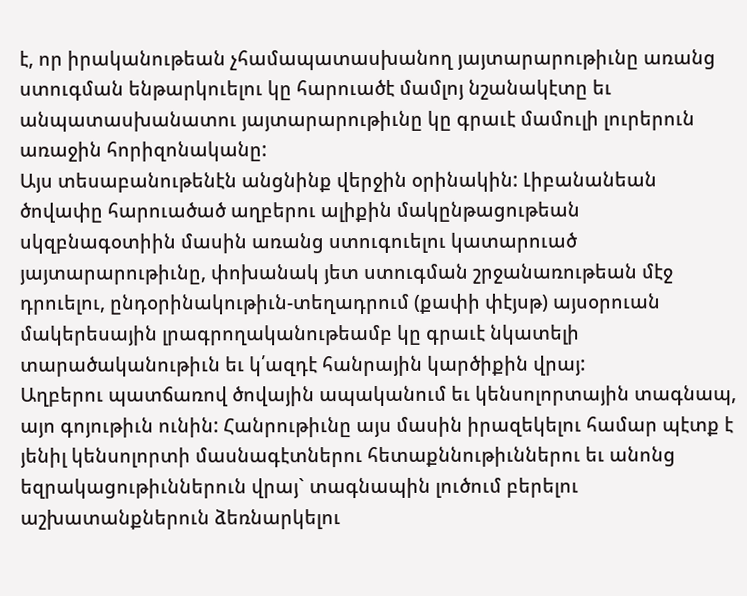է, որ իրականութեան չհամապատասխանող յայտարարութիւնը առանց ստուգման ենթարկուելու կը հարուածէ մամլոյ նշանակէտը եւ անպատասխանատու յայտարարութիւնը կը գրաւէ մամուլի լուրերուն առաջին հորիզոնականը:
Այս տեսաբանութենէն անցնինք վերջին օրինակին: Լիբանանեան ծովափը հարուածած աղբերու ալիքին մակընթացութեան սկզբնագօտիին մասին առանց ստուգուելու կատարուած յայտարարութիւնը, փոխանակ յետ ստուգման շրջանառութեան մէջ դրուելու, ընդօրինակութիւն-տեղադրում (քափի փէյսթ) այսօրուան մակերեսային լրագրողականութեամբ կը գրաւէ նկատելի տարածականութիւն եւ կ՛ազդէ հանրային կարծիքին վրայ:
Աղբերու պատճառով ծովային ապականում եւ կենսոլորտային տագնապ, այո գոյութիւն ունին: Հանրութիւնը այս մասին իրազեկելու համար պէտք է յենիլ կենսոլորտի մասնագէտներու հետաքննութիւններու եւ անոնց եզրակացութիւններուն վրայ` տագնապին լուծում բերելու աշխատանքներուն ձեռնարկելու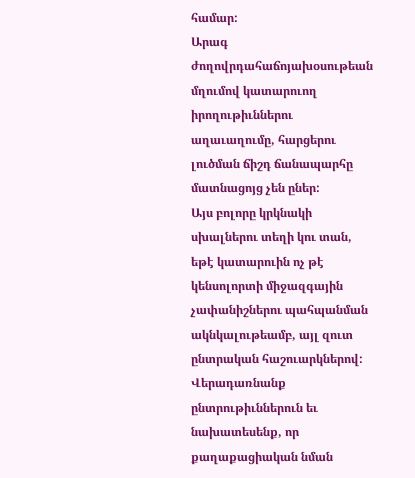համար:
Արագ ժողովրդահաճոյախօսութեան մղումով կատարուող իրողութիւններու աղաւաղումը, հարցերու լուծման ճիշդ ճանապարհը մատնացոյց չեն ըներ:
Այս բոլորը կրկնակի սխալներու տեղի կու տան, եթէ կատարուին ոչ թէ կենսոլորտի միջազգային չափանիշներու պահպանման ակնկալութեամբ, այլ զուտ ընտրական հաշուարկներով:
Վերադառնանք ընտրութիւններուն եւ նախատեսենք, որ քաղաքացիական նման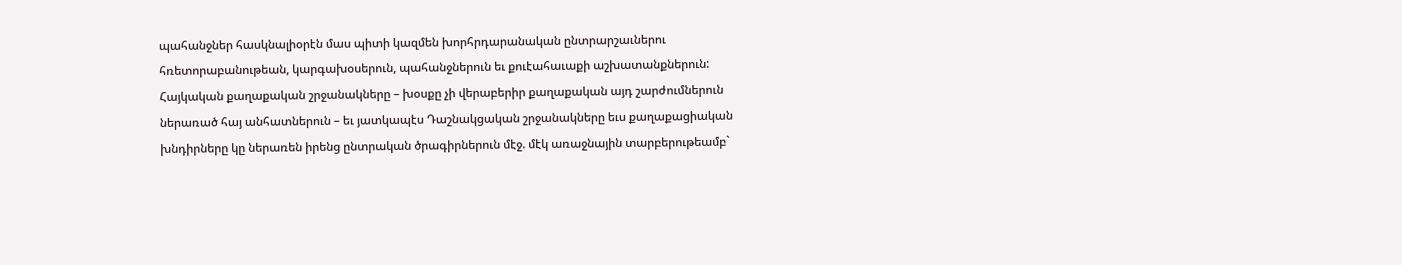պահանջներ հասկնալիօրէն մաս պիտի կազմեն խորհրդարանական ընտրարշաւներու հռետորաբանութեան, կարգախօսերուն, պահանջներուն եւ քուէահաւաքի աշխատանքներուն:
Հայկական քաղաքական շրջանակները – խօսքը չի վերաբերիր քաղաքական այդ շարժումներուն ներառած հայ անհատներուն – եւ յատկապէս Դաշնակցական շրջանակները եւս քաղաքացիական խնդիրները կը ներառեն իրենց ընտրական ծրագիրներուն մէջ. մէկ առաջնային տարբերութեամբ`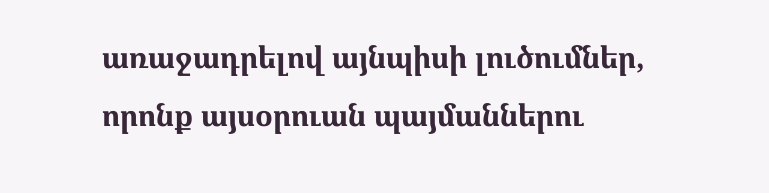առաջադրելով այնպիսի լուծումներ, որոնք այսօրուան պայմաններու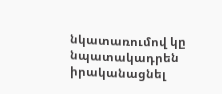նկատառումով կը նպատակադրեն իրականացնել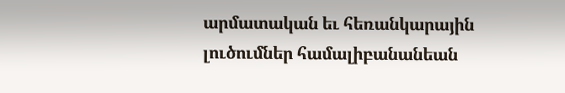արմատական եւ հեռանկարային լուծումներ համալիբանանեան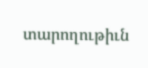տարողութիւն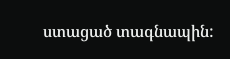ստացած տագնապին: